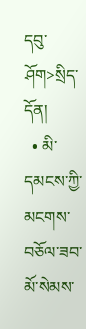དབུ་ཤོག>སྲིད་དོན།
  • མི་དམངས་ཀྱི་མངགས་བཅོལ་ཟབ་མོ་སེམས་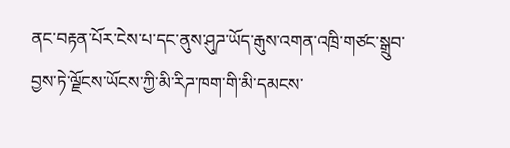ནང་བརྟན་པོར་ངེས་པ་དང་ནུས་ཤུཌ་ཡོད་རྒུས་འགན་འཁྲི་གཙང་སྒྲུབ་བྱས་ཏེ་ལྗོངས་ཡོངས་ཀྱི་མི་རིཌ་ཁག་གི་མི་དམངས་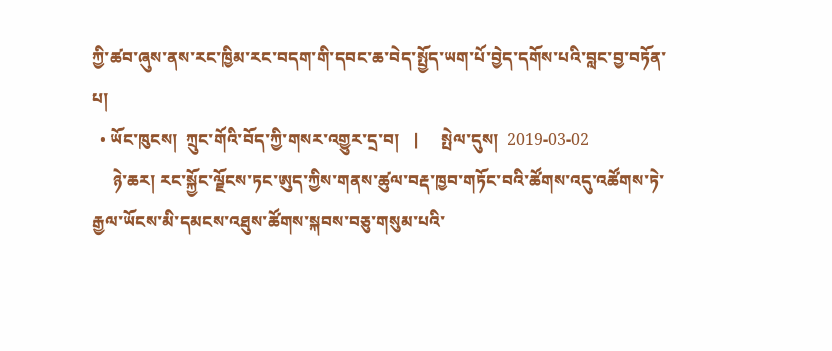ཀྱི་ཚབ་ཞུས་ནས་རང་ཁྱིམ་རང་བདག་གི་དབང་ཆ་བེད་སྤྱོད་ཡག་པོ་བྱེད་དགོས་པའི་བླང་བྱ་བཏོན་པ།
  • ཡོང་ཁུངས།  ཀྲུང་གོའི་བོད་ཀྱི་གསར་འགྱུར་དྲ་བ།   |     སྤེལ་དུས།  2019-03-02
     ཉེ་ཆར། རང་སྐྱོང་ལྗོངས་ཏང་ཨུད་ཀྱིས་གནས་ཚུལ་བརྡ་ཁྱབ་གཏོང་བའི་ཚོགས་འདུ་འཚོགས་ཏེ་རྒྱལ་ཡོངས་མི་དམངས་འཐུས་ཚོགས་སྐབས་བཅུ་གསུམ་པའི་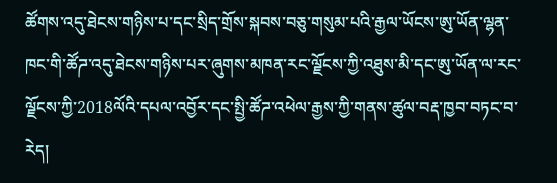ཚོགས་འདུ་ཐེངས་གཉིས་པ་དང་སྲིད་གྲོས་སྐབས་བཅུ་གསུམ་པའི་རྒྱལ་ཡོངས་ཨུ་ཡོན་ལྷན་ཁང་གི་ཚོཌ་འདུ་ཐེངས་གཉིས་པར་ཞུགས་མཁན་རང་ལྗོངས་ཀྱི་འཐུས་མི་དང་ཨུ་ཡོན་ལ་རང་ལྗོངས་ཀྱི་2018ལོའི་དཔལ་འབྱོར་དང་སྤྱི་ཚོཌ་འཕེལ་རྒྱས་ཀྱི་གནས་ཚུལ་བརྡ་ཁྱབ་བཏང་བ་རེད།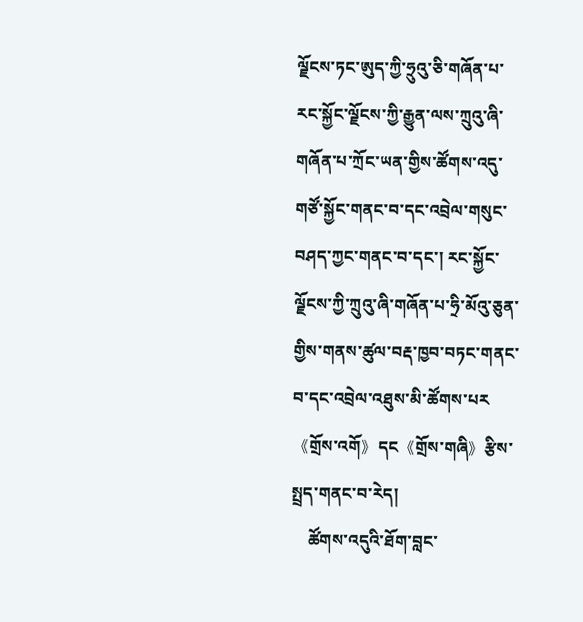ལྗོངས་ཏང་ཨུད་ཀྱི་ཧྲུའུ་ཅི་གཞོན་པ་རང་སྐྱོང་ལྗོངས་ཀྱི་རྒྱུན་ལས་ཀྲུའུ་ཞི་གཞོན་པ་ཀྲོང་ཡན་གྱིས་ཚོགས་འདུ་གཙོ་སྐྱོང་གནང་བ་དང་འབྲེལ་གསུང་བཤད་ཀྱང་གནང་བ་དང་། རང་སྐྱོང་ལྗོངས་ཀྱི་ཀྲུའུ་ཞི་གཞོན་པ་ཧྲི་མོའུ་ཅུན་གྱིས་གནས་ཚུལ་བརྡ་ཁྱབ་བཏང་གནང་བ་དང་འབྲེལ་འཐུས་མི་ཚོགས་པར《གྲོས་འགོ》དང《གྲོས་གཞི》རྩིས་སྤྲད་གནང་བ་རེད།
    ཚོགས་འདུའི་ཐོག་བླང་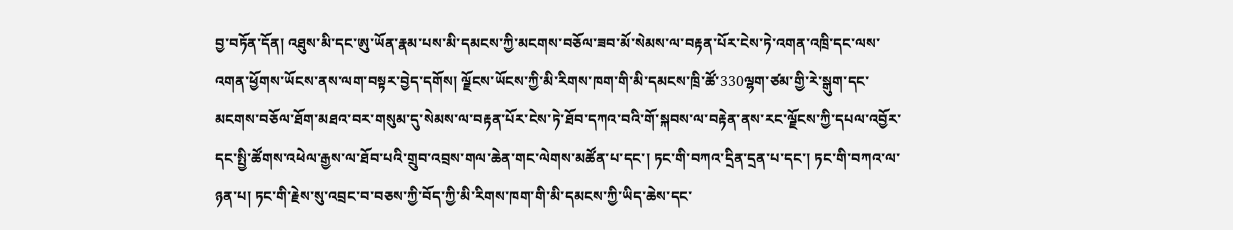བྱ་བཏོན་དོན། འཐུས་མི་དང་ཨུ་ཡོན་རྣམ་པས་མི་དམངས་ཀྱི་མངགས་བཅོལ་ཟབ་མོ་སེམས་ལ་བརྟན་པོར་ངེས་ཏེ་འགན་འཁྲི་དང་ལས་འགན་ཕྱོགས་ཡོངས་ནས་ལག་བསྟར་བྱེད་དགོས། ལྗོངས་ཡོངས་ཀྱི་མི་རིགས་ཁག་གི་མི་དམངས་ཁྲི་ཚོ་330ལྷག་ཙམ་གྱི་རེ་སྒུག་དང་མངགས་བཅོལ་ཐོག་མཐའ་བར་གསུམ་དུ་སེམས་ལ་བརྟན་པོར་ངེས་ཏེ་ཐོབ་དཀའ་བའི་གོ་སྐབས་ལ་བརྟེན་ནས་རང་ལྗོངས་ཀྱི་དཔལ་འབྱོར་དང་སྤྱི་ཚོགས་འཕེལ་རྒྱས་ལ་ཐོབ་པའི་གྲུབ་འབྲས་གལ་ཆེན་གང་ལེགས་མཚོན་པ་དང་། ཏང་གི་བཀའ་དྲིན་དྲན་པ་དང་། ཏང་གི་བཀའ་ལ་ཉན་པ། ཏང་གི་རྗེས་སུ་འབྲང་བ་བཅས་ཀྱི་བོད་ཀྱི་མི་རིགས་ཁག་གི་མི་དམངས་ཀྱི་ཡིད་ཆེས་དང་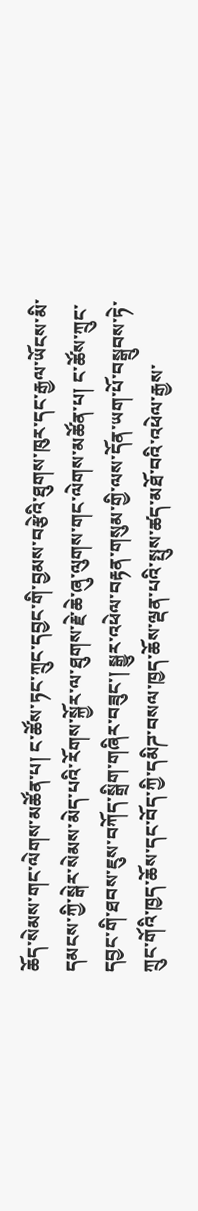ཆོད་སེམས་གང་ལེགས་མཚོན་པ། ང་ཚོས་ཏང་ཀྲུང་དབྱང་གི་བྱམས་བརྩེའི་ཐུགས་ཁུར་དང་རྒྱལ་ཡོངས་མི་དམངས་ཀྱི་སྒེར་སེམས་མེད་པའི་རོགས་སྐྱོར་ལ་ཐུགས་རྗེ་ཆེ་ཞུ་ལུགས་གང་ལེགས་མཚོན་པ། ང་ཚོས་ཀྲུང་དབྱང་གི་ཐབས་ཇུས་བཀོད་སྒྲིག་གཞིར་བཟུང་། སྒྱུར་འཕེལ་བརྟན་གསུམ་གྱི་ལས་དོན་ཡག་པོ་བསྒྲུབས་ཏེ་ཀྲུང་གོའི་ཁྱད་ཆོས་དང་བོད་ཀྱི་དམིཌ་བསལ་ཁྱད་ཆོས་ལྡན་པའི་སྤུས་ཚད་མཐོ་བའི་འཕེལ་རྒྱས་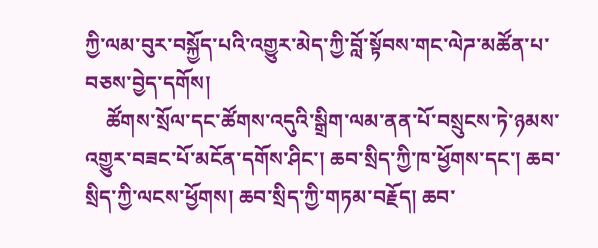ཀྱི་ལམ་བུར་བསྐྱོད་པའི་འགྱུར་མེད་ཀྱི་བློ་སྟོབས་གང་ལེཌ་མཚོན་པ་བཅས་བྱེད་དགོས།
    ཚོགས་སྲོལ་དང་ཚོགས་འདུའི་སྒྲིག་ལམ་ནན་པོ་བསྲུངས་ཏེ་ཉམས་འགྱུར་བཟང་པོ་མངོན་དགོས་ཤིང་། ཆབ་སྲིད་ཀྱི་ཁ་ཕྱོགས་དང་། ཆབ་སྲིད་ཀྱི་ལངས་ཕྱོགས། ཆབ་སྲིད་ཀྱི་གཏམ་བརྗོད། ཆབ་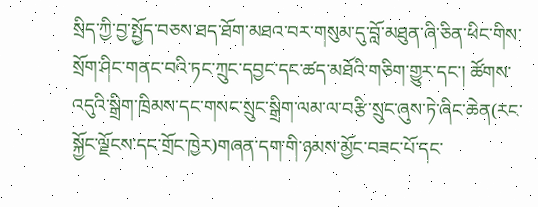སྲིད་ཀྱི་བྱ་སྤྱོད་བཅས་ཐད་ཐོག་མཐའ་བར་གསུམ་དུ་བློ་མཐུན་ཞི་ཅིན་ཕིང་གིས་སྲོག་ཤིང་གནང་བའི་ཏང་ཀྲུང་དབྱང་དང་ཚད་མཐོའི་གཅིག་གྱུར་དང་། ཚོགས་འདུའི་སྒྲིག་ཁྲིམས་དང་གསང་སྲུང་སྒྲིག་ལམ་ལ་བརྩི་སྲུང་ཞུས་ཏེ་ཞིང་ཆེན(རང་སྐྱོང་ལྗོངས་དང་གྲོང་ཁྱེར)གཞན་དག་གི་ཉམས་མྱོང་བཟང་པོ་དང་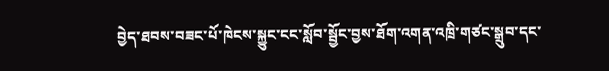བྱེད་ཐབས་བཟང་པོ་ཁེངས་སྐྱུང་ངང་སློབ་སྦྱོང་བྱས་ཐོག་འགན་འཁྲི་གཙང་སྒྲུབ་དང་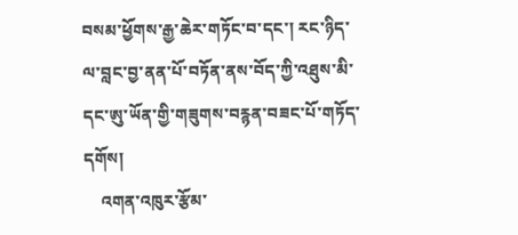བསམ་ཕྱོགས་རྒྱ་ཆེར་གཏོང་བ་དང་། རང་ཉིད་ལ་བླང་བྱ་ནན་པོ་བཏོན་ནས་བོད་ཀྱི་འཐུས་མི་དང་ཨུ་ཡོན་གྱི་གཟུགས་བརྙན་བཟང་པོ་གཏོད་དགོས།
    འགན་འཁུར་རྩོམ་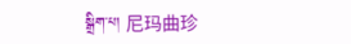སྒྲིག་པ། 尼玛曲珍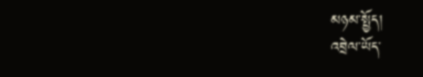མཉམ་སྤྱོད།
འབྲེལ་ཡོད་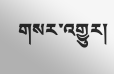གསར་འགྱུར།